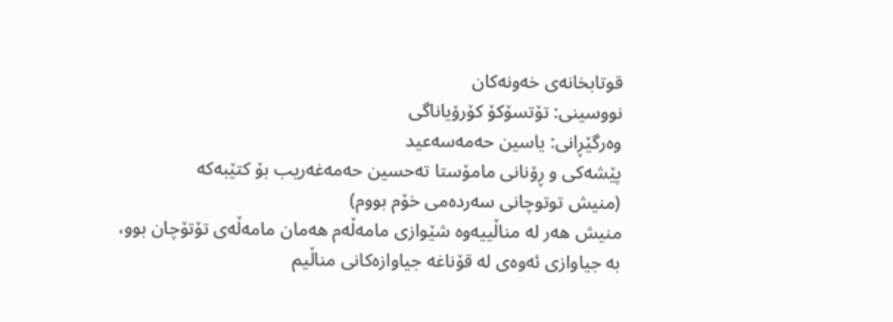قوتابخانەی خەونەکان
نووسینى: تۆتسۆكۆ كۆرۆياناگی
وەرگێڕانى: یاسین حەمەسەعید
پێشەکى و ڕۆنانى مامۆستا تەحسین حەمەغەریب بۆ کتێبەکە
(منیش توتوچانى سەردەمى خۆم بووم)
منیش هەر لە مناڵییەوە شێوازى مامەڵەم هەمان مامەڵەی تۆتۆچان بوو، بە جیاوازى ئەوەى لە قۆناغە جیاوازەکانى مناڵیم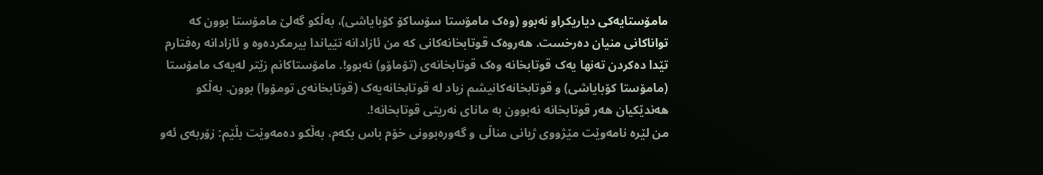مامۆستایەکى دیاریکراو نەبوو (وەک مامۆستا سۆساکۆ کۆبایاشی)، بەڵکو گەلێ مامۆستا بوون کە تواناکانى منیان دەرخست. هەروەک قوتابخانەکانى کە من ئازادانە تێیاندا بیرمکردەوە و ئازادانە رەفتارم تێدا دەکردن تەنها یەک قوتابخانە وەک قوتابخانەی (تۆماۆو) نەبوو!. مامۆستاکانم زێتر لەیەک مامۆستا (مامۆستا کۆبایاشی) و قوتابخانەکانیشم زیاد لە قوتابخانەیەک (قوتابخانەی تومۆوا) بوون. بەڵکو هەندێکیان هەر قوتابخانە نەبوون بە مانای نەریتى قوتابخانە!.
من لێرە نامەوێت مێژووی ژیانى مناڵی و گەورەبوونى خۆم باس بکەم، بەڵکو دەمەوێت بڵێم: زۆربەی ئەو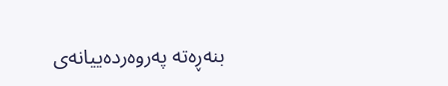بنەڕەتە پەروەردەییانەی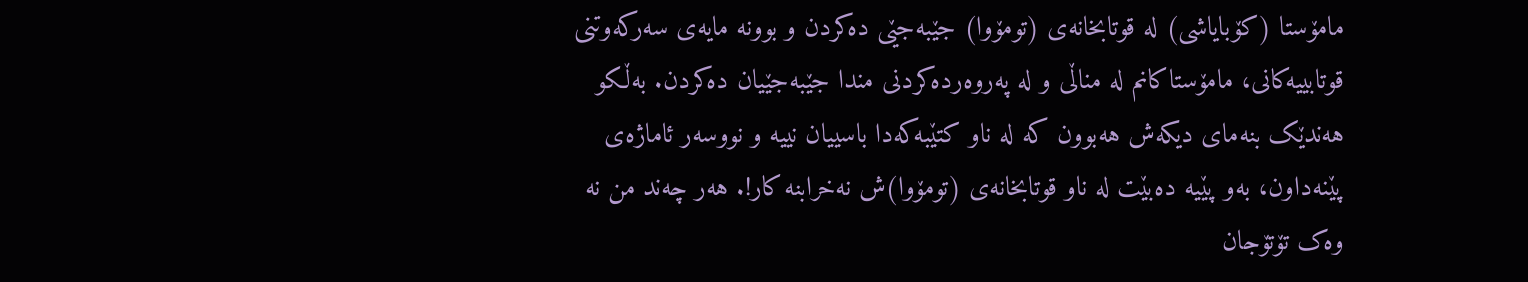مامۆستا (کۆبایاشی) لە قوتابخانەی (تومۆوا) جێبەجێی دەکردن و بوونە مایەی سەرکەوتنى قوتابییەکانى، مامۆستاکانم لە مناڵی و لە پەروەردەکردنى مندا جێبەجێیان دەکردن. بەڵکو هەندێک بنەماى دیکەش هەبوون کە لە ناو کتێبەکەدا باسییان نییە و نووسەر ئاماژەی پێنەداون، بەو پێیە دەبێت لە ناو قوتابخانەی (تومۆوا)ش نەخرابنە کار!. هەر چەند من نە وەک تۆتۆجان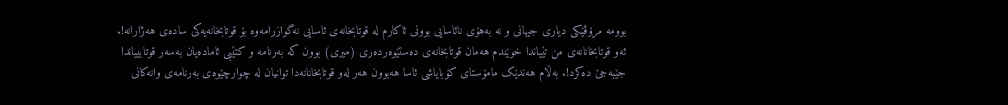بوومە مرۆڤێکى دیاری جیهانى و نە بەهۆی نائاسایی بوونى ئاکارم لە قوتابخانەی ئاسایی نەگوازرامەوە بۆ قوتابخانەیەکى سادەى هەژارانە!. ئەو قوتابخانانەی من تێیاندا خوێندم هەمان قوتابخانەی دەستێوەردەری (میری) بوون کە بەرنامە و کتێبی ئامادەیان بەسەر قوتابییاندا جێبەجێ دەکرد!. بەڵام هەندێک مامۆستای کۆبایاشی ئاسا هەبوون هەر لەو قوتابخانانەدا توانیان لە چوارچێوەى بەرنامەی وانەکانى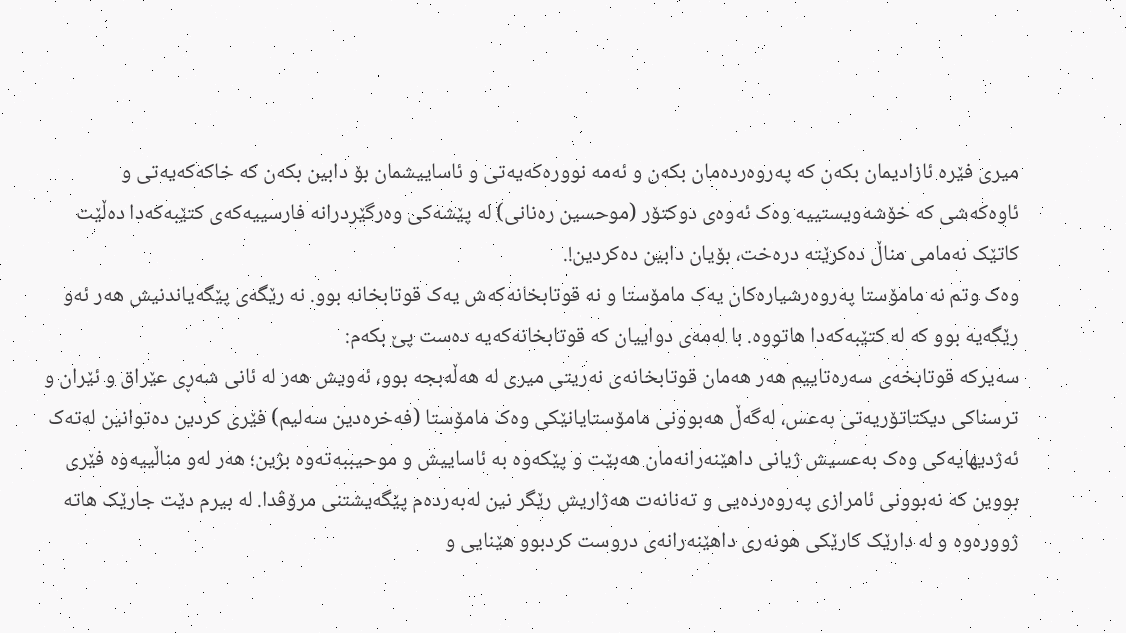میری فێرە ئازادیمان بکەن کە پەروەردەمان بکەن و ئەمە نوورەکەیەتى و ئاساییشمان بۆ دابین بکەن کە خاکەکەیەتى و ئاوەکەشی کە خۆشەویستییە وەک ئەوەی دوکتۆر (موحسین رەنانى) لە پێشەکى وەرگێردرانە فارسییەکەى کتێبەکەدا دەڵێت کاتێک نەمامى مناڵ دەکرێتە درەخت، بۆیان دابین دەکردین!.
وەک وتم نە مامۆستا پەروەرشیارەکان یەک مامۆستا و نە قوتابخانەکەش یەک قوتابخانە بوو. نە رێگەى پێگەیاندنیش هەر ئەو رێگەیە بوو کە لە کتێبەکەدا هاتووە. با لەمەى دواییان کە قوتابخانەکەیە دەست پێ بکەم:
سەیرکە قوتابخەی سەرەتاییم هەر هەمان قوتابخانەی نەریتى میری لە هەڵەبجە بوو، ئەویش هەر لە ئانى شەڕی عێراق و ئێران و ترسناکى دیکتاتۆریەتى بەعس، لەگەڵ هەبوونى مامۆستایانێکى وەک مامۆستا (فەخرەدین سەلیم) فێری کردین دەتوانین لەتەک ئەژدیهایەکى وەک بەعسیش ژیانى داهێنەرانەمان هەبێت و پێکەوە بە ئاساییش و موحیببەتەوە بژین؛ هەر لەو مناڵییەوە فێری بووین کە نەبوونى ئامرازى پەروەردەیی و تەنانەت هەژاریش رێگر نین لەبەردەم پێگەیشتنى مرۆڤدا. لە بیرم دێت جارێک هاتە ژوورەوە و لە دارێک کارێکى هونەری داهێنەرانەی دروست کردبوو هێنایی و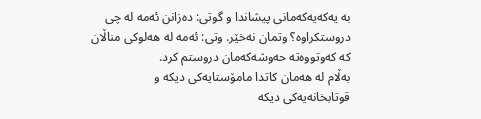بە یەکەیەکەمانى پیشاندا و گوتى: دەزانن ئەمە لە چی دروستکراوە؟ وتمان نەخێر. وتى: ئەمە لە هەلوکى مناڵان کە کەوتووەتە حەوشەکەمان دروستم کرد.
بەڵام لە هەمان کاتدا مامۆستایەکى دیکە و قوتابخانەیەکى دیکە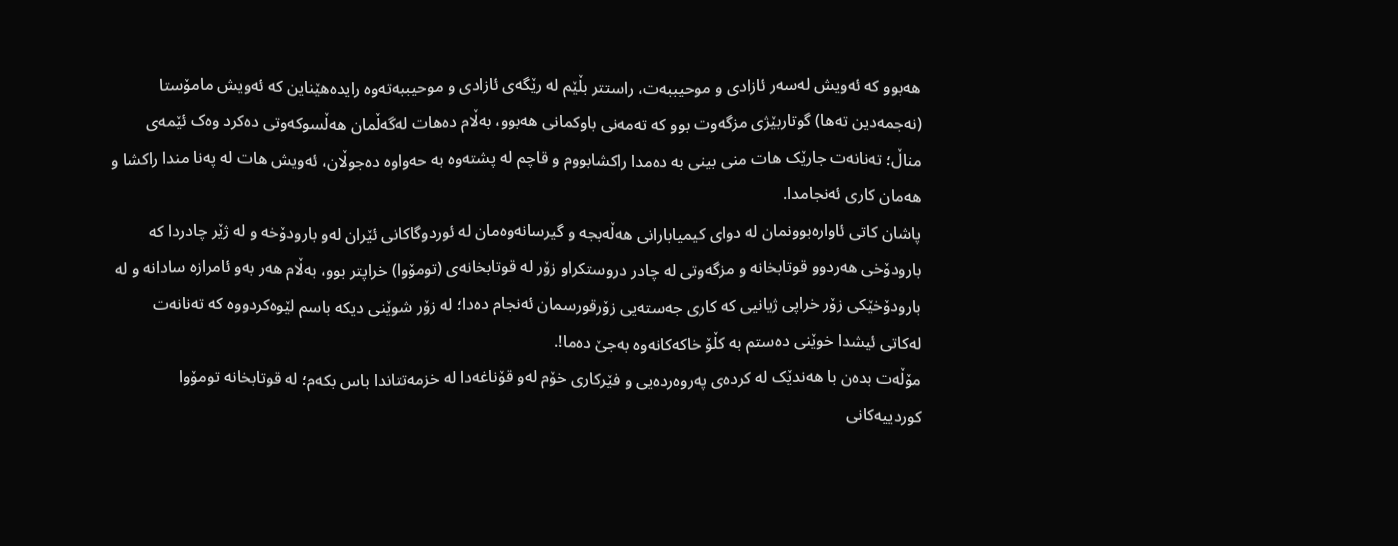هەبوو کە ئەویش لەسەر ئازادى و موحیببەت، راستتر بڵێم لە رێگەی ئازادى و موحیببەتەوە رایدەهێناین کە ئەویش مامۆستا (نەجمەدین تەها) گوتاربێژى مزگەوت بوو کە تەمەنى باوکمانى هەبوو، بەڵام دەهات لەگەڵمان هەڵسوکەوتى دەکرد وەک ئێمەی مناڵ؛ تەنانەت جارێک هات منى بینى بە دەمدا راکشابووم و قاچم لە پشتەوە بە حەواوە دەجوڵان، ئەویش هات لە پەنا مندا راکشا و هەمان کاری ئەنجامدا.
پاشان کاتى ئاوارەبوونمان لە دوای کیمیابارانی هەڵەبجە و گیرسانەوەمان لە ئوردوگاکانى ئێران لەو بارودۆخە و لە ژێر چادردا کە بارودۆخی هەردوو قوتابخانە و مزگەوتى لە چادر دروستکراو زۆر لە قوتابخانەی (تومۆوا) خراپتر بوو، بەڵام هەر بەو ئامرازە سادانە و لە بارودۆخێکى زۆر خراپی ژیانیى کە کاری جەستەیی زۆرقورسمان ئەنجام دەدا؛ لە زۆر شوێنى دیکە باسم لێوەکردووە کە تەنانەت لەکاتى ئیشدا خوێنى دەستم بە کڵۆ خاکەکانەوە بەجێ دەما!.
مۆڵەت بدەن با هەندێک لە کردەی پەروەردەیی و فێرکاری خۆم لەو قۆناغەدا لە خزمەتتاندا باس بکەم؛ لە قوتابخانە تومۆوا کوردییەکانى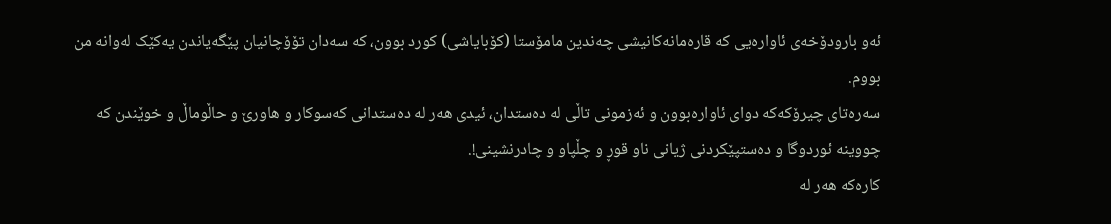ئەو بارودۆخەى ئاوارەیی کە قارەمانەکانیشی چەندین مامۆستا (کۆبایاشی) کورد بوون، کە سەدان تۆۆچانیان پێگەیاندن یەکێک لەوانە من بووم.
سەرەتای چیرۆکەکە دوای ئاوارەبوون و ئەزمونى تاڵی لە دەستدان، ئیدى هەر لە دەستدانى کەسوکار و هاورێ و حاڵوماڵ و خوێندن کە چووینە ئوردوگا و دەستپێکردنى ژیانى ناو قوڕ و چڵپاو و چادرنشینی!.
کارەکە هەر لە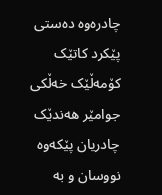چادرەوە دەستى پێکرد کاتێک کۆمەڵێک خەڵکى جوامێر هەندێک چادریان پێکەوە نووسان و بە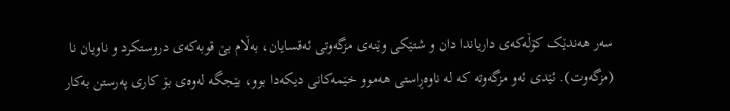سەر هەندێک کۆڵەکەی داریاندا دان و شتێکى وێنەی مزگەوتى ئەقسایان، بەڵام بێ قوبەکەی دروستکرد و ناویان نا (مزگەوت). ئێدى ئەو مزگەوتە کە لە ناوەڕاستى هەموو خێمەکانى دیکەدا بوو، بێجگە لەوەى بۆ کاری پەرستن بەکار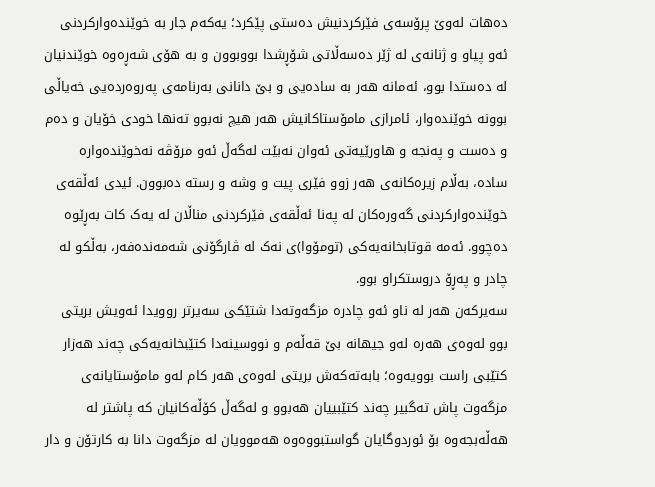دەهات لەوێ پرۆسەی فێرکردنیش دەستی پێکرد؛ یەکەم جار بە خوێندەوارکردنى ئەو پیاو و ژنانەی لە ژێر دەسەڵاتى شۆڕشدا بووبوون و بە هۆی شەڕەوە خوێندنیان لە دەستدا بوو، ئەمانە هەر بە سادەیی و بێ دانانى بەرنامەی پەروەردەیی خەیاڵی بوونە خوێندەوار، ئامرازى مامۆستاکانیش هەر هیچ نەبوو تەنها خودى خۆیان و دەم و دەست و پەنجە و هاورێیەتى ئەوان نەبێت لەگەڵ ئەو مرۆڤە نەخوێندەوارە سادە، بەڵام زیرەکانەی هەر زوو فێری پیت و وشە و رستە دەبوون. ئیدى ئەڵقەی خوێندەوارکردنى گەورەکان لە پەنا ئەڵقەی فێرکردنى مناڵان لە یەک کات بەڕێوە دەچوو. ئەمە قوتابخانەیەکى (تومۆوا)ی نەک لە ڤارگۆنى شەمەندەفەر، بەڵکو لە چادر و پەڕۆ دروستکراو بوو.
سەیرکەن هەر لە ناو ئەو چادرە مزگەوتەدا شتێکى سەیرتر روویدا ئەویش بریتى بوو لەوەی هەرە لەو جیهانە بێ قەڵەم و نووسینەدا کتێبخانەیەکى چەند هەزار کتێبی راست بوویەوە؛ بابەتەکەش بریتى لەوەى هەر کام لەو مامۆستایانەى مزگەوت پاش تەگبیر چەند کتێبییان هەبوو و لەگەڵ کۆڵەکانیان کە پاشتر لە هەڵەبجەوە بۆ ئوردوگایان گواستبووەوە هەموویان لە مزگەوت دانا بە کارتۆن و دار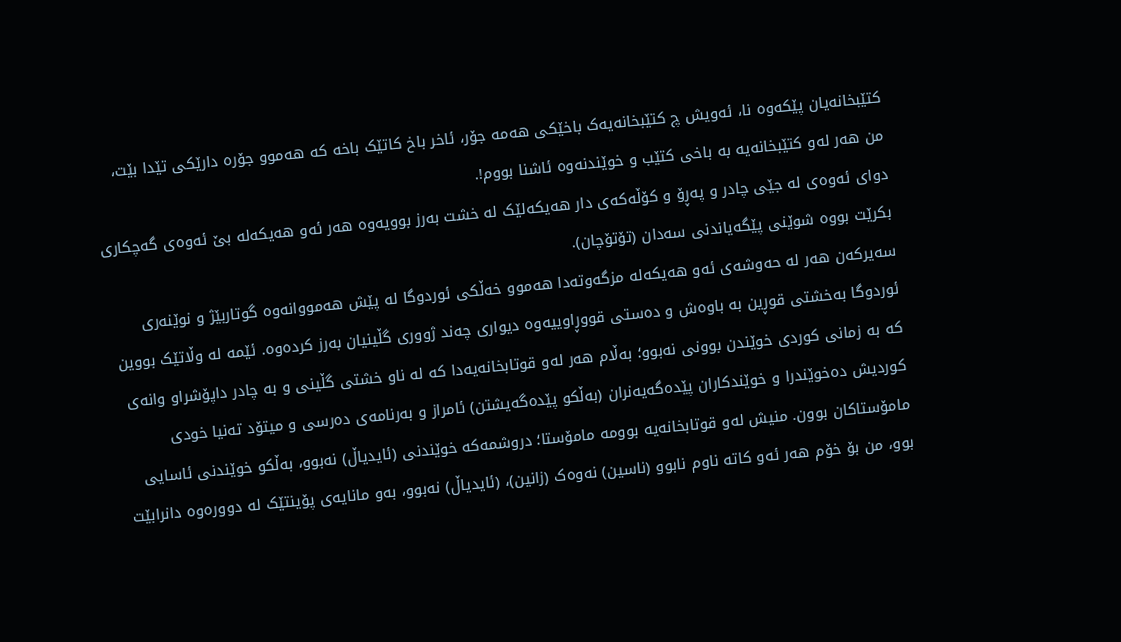کتێبخانەیان پێکەوە نا، ئەویش چ کتێبخانەیەک باخێکى هەمە جۆر، ئاخر باخ کاتێک باخە کە هەموو جۆرە دارێکى تێدا بێت، من هەر لەو کتێبخانەیە بە باخى کتێب و خوێندنەوە ئاشنا بووم!.
دوای ئەوەى لە جێی چادر و پەڕۆ و کۆڵەکەی دار هەیکەلێک لە خشت بەرز بوویەوە هەر ئەو هەیکەلە بێ ئەوەی گەچکاری بکرێت بووە شوێنى پێگەیاندنى سەدان (تۆتۆچان).
سەیرکەن هەر لە حەوشەی ئەو هەیکەلە مزگەوتەدا هەموو خەڵکى ئوردوگا لە پێش هەمووانەوە گوتاربێژ و نوێنەری ئوردوگا بەخشتى قوڕین بە باوەش و دەستى قووڕاوییەوە دیواری چەند ژووری گڵینیان بەرز کردەوە. ئێمە لە وڵاتێک بووین کە بە زمانى کوردى خوێندن بوونى نەبوو؛ بەڵام هەر لەو قوتابخانەیەدا کە لە ناو خشتى گڵینی و بە چادر داپۆشراو وانەى کوردیش دەخوێندرا و خوێندکاران پێدەگەیەنران (بەڵکو پێدەگەیشتن) ئامراز و بەرنامەی دەرسی و میتۆد تەنیا خودى مامۆستاکان بوون. منیش لەو قوتابخانەیە بوومە مامۆستا؛ دروشمەکە خوێندنى (ئایدیاڵ) نەبوو، بەڵکو خوێندنى ئاسایی بوو، من بۆ خۆم هەر ئەو کاتە ناوم نابوو (ناسین) نەوەک (زانین)، (ئایدیاڵ) نەبوو، بەو مانایەی پۆینتێک لە دوورەوە دانرابێت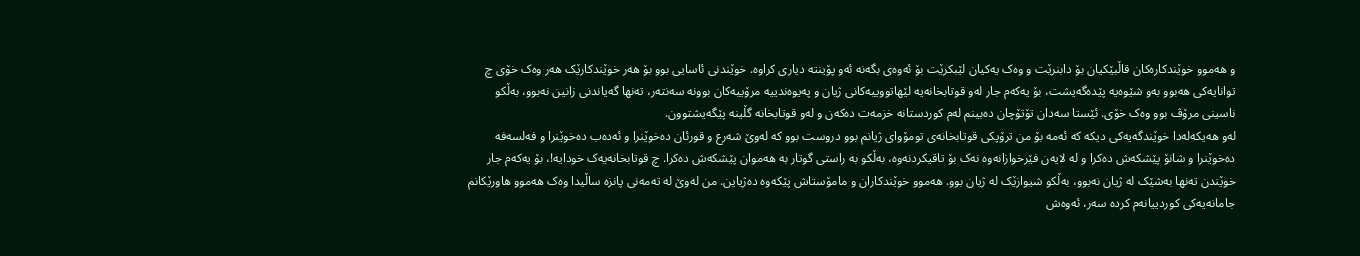و هەموو خوێندکارەکان قاڵبێکیان بۆ دابنرێت و وەک یەکیان لێبکرێت بۆ ئەوەى بگەنە ئەو پۆینتە دیاری کراوە. خوێندنى ئاسایی بوو بۆ هەر خوێندکارێک هەر وەک خۆی چ توانایەکى هەبوو بەو شێوەیە پێدەگەیشت، بۆ یەکەم جار لەو قوتابخانەیە لێهاتووییەکانى ژیان و پەیوەندییە مرۆییەکان بوونە سەنتەر، تەنها گەیاندنى زانین نەبوو، بەڵکو ناسینى مرۆڤ بوو وەک خۆی. ئێستا سەدان تۆتۆچان دەبینم لەم کوردستانە خزمەت دەکەن و لەو قوتابخانە گڵینە پێگەیشتوون.
لەو هەیکەلەدا خوێندگەیەکى دیکە کە ئەمە بۆ من ترۆپکى قوتابخانەی تومۆوای ژیانم بوو دروست بوو کە لەوێ شەرع و قورئان دەخوێنرا و ئەدەب دەخوێنرا و فەلسەفە دەخوێنرا و شانۆ پێشکەش دەکرا و لە لایەن فێرخوازانەوە نەک بۆ تاقیکردنەوە، بەڵکو بە راستى گوتار بە هەموان پێشکەش دەکرا. چ قوتابخانەیەک خودایە!، بۆ یەکەم جار خوێندن تەنها بەشێک لە ژیان نەبوو، بەڵکو شیوازێک لە ژیان بوو. هەموو خوێندکاران و مامۆستاش پێکەوە دەژیاین. من لەوێ لە تەمەنى پانزە ساڵیدا وەک هەموو هاورێکانم جامانەیەکى کوردییانەم کردە سەر، ئەوەش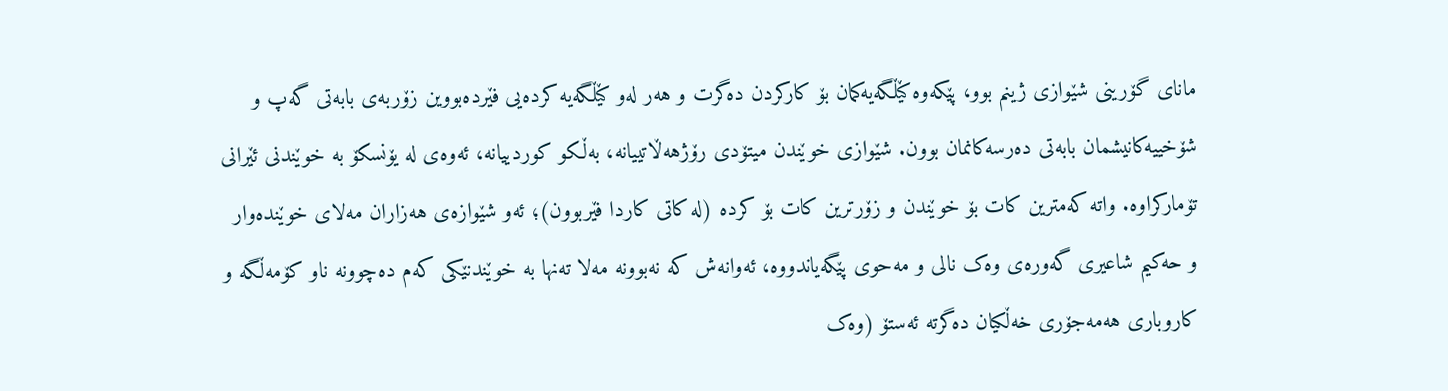مانای گۆرینى شێوازى ژینم بوو، پێکەوە کێڵگەیەکمان بۆ کارکردن دەگرت و هەر لەو کێڵگەیە کردەیی فێردەبووین زۆربەی بابەتى گەپ و شۆخییەکانیشمان بابەتى دەرسەکانمان بوون. شێوازى خوێندن میتۆدى رۆژهەڵاتییانە، بەڵکو کوردییانە، ئەوەى لە یۆنسکۆ بە خوێندنى ئێرانى تۆمارکراوە. واتە کەمترین کات بۆ خوێندن و زۆرترین کات بۆ کردە (لە کاتى کاردا فێربوون)؛ ئەو شێوازەى هەزاران مەلای خوێندەوار و حەکیم شاعیری گەورەی وەک نالی و مەحوی پێگەیاندووە، ئەوانەش کە نەبوونە مەلا تەنها بە خوێندنێکى کەم دەچوونە ناو کۆمەڵگە و کاروبارى هەمەجۆری خەڵکیان دەگرتە ئەستۆ (وەک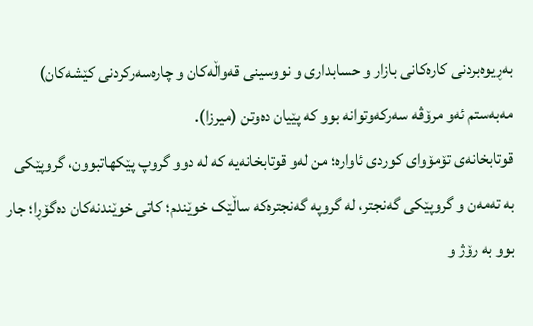بەڕیوەبردنى کارەکانى بازار و حسابداری و نووسینى قەواڵەکان و چارەسەرکردنى کێشەکان) مەبەستم ئەو مرۆڤە سەرکەوتوانە بوو کە پێیان دەوتن (میرزا).
قوتابخانەی تۆمۆواى کوردى ئاوارە؛ من لەو قوتابخانەیە کە لە دوو گروپ پێکهاتبوون، گروپێکى بە تەمەن و گروپێکى گەنجتر، لە گروپە گەنجترەکە ساڵێک خوێندم؛ کاتى خوێندنەکان دەگۆڕا؛ جار بوو بە رۆژ و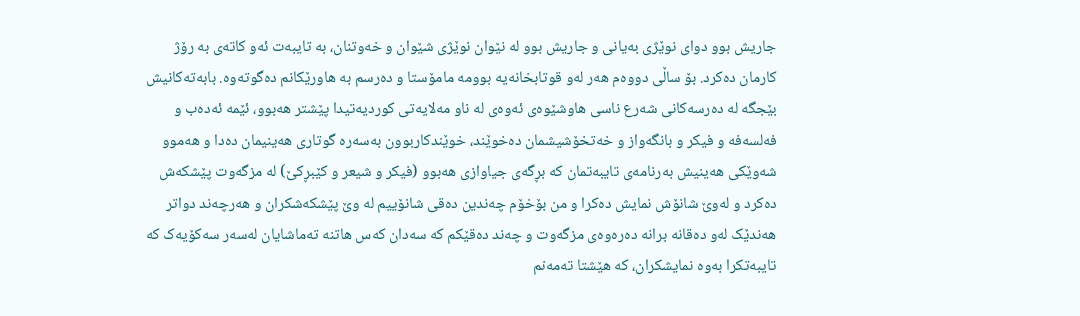جاریش بوو دوای نوێژی بەیانى و جاریش بوو لە نێوان نوێژی شێوان و خەوتنان، بە تایبەت ئەو کاتەی بە رۆژ کارمان دەکرد. بۆ ساڵی دووەم هەر لەو قوتابخانەیە بوومە مامۆستا و دەرسم بە هاورێکانم دەگوتەوە. بابەتەکانیش بێجگە لە دەرسەکانى شەرع ناسی هاوشێوەی ئەوەى لە ناو مەلایەتى کوردیەتیدا پێشتر هەبوو، ئێمە ئەدەب و فەلسەفە و فیکر و بانگەواز و خەتخۆشیشمان دەخوێند، خوێندکاربوون بەسەرە گوتاری هەینیمان دەدا و هەموو شەوێکى هەینیش بەرنامەی تایبەتمان کە بڕگەی جیاوازى هەبوو (فیکر و شیعر و کێبڕکێ) لە مزگەوت پێشکەش دەکرد و لەوێ شانۆش نمایش دەکرا و من بۆخۆم چەندین دەقی شانۆییم لە وێ پێشکەشکران و هەرچەند دواتر هەندێک لەو دەقانە برانە دەرەوەى مزگەوت و چەند دەقێکم کە سەدان کەس هاتنە تەماشایان لەسەر سەکۆیەک کە تایبەتکرا بەوە نمایشکران، کە هێشتا تەمەنم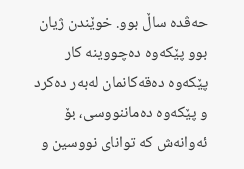حەڤدە ساڵ بوو. خوێندن ژیان بوو پێکەوە دەچووینە کار پێکەوە دەقەکانمان لەبەر دەکرد و پێکەوە دەماننووسی، بۆ ئەوانەش کە توانای نووسین و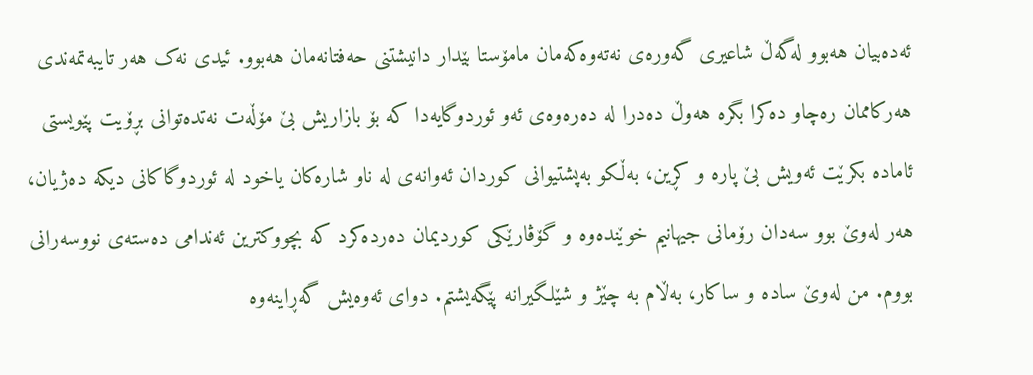ئەدەبیان هەبوو لەگەڵ شاعیری گەورەی نەتەوەکەمان مامۆستا بێدار دانیشتنى حەفتانەمان هەبوو. ئیدى نەک هەر تایبەتمەندى هەرکاممان رەچاو دەکرا بگرە هەوڵ دەدرا لە دەرەوەى ئەو ئوردوگایەدا کە بۆ بازاریش بێ مۆڵەت نەتدەتوانى بڕۆیت پێویستى ئامادە بکرێت ئەویش بێ پارە و کڕین، بەڵکو بەپشتیوانى کوردان ئەوانەی لە ناو شارەکان یاخود لە ئوردوگاکانى دیکە دەژیان، هەر لەوێ بوو سەدان رۆمانى جیهانیم خوێندەوە و گۆڤارێکى کوردیمان دەردەکرد کە بچووکترین ئەندامى دەستەی نووسەرانی بووم. من لەوێ سادە و ساکار، بەڵام بە چێژ و شێلگیرانە پێگەیشتم. دوای ئەوەیش گەڕاینەوە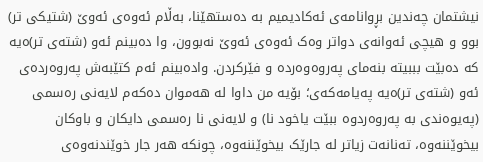نیشتمان چەندین بڕوانامەی ئەکادیمیم بە دەستهێنا، بەڵام ئەوەى ئەوێ (شتیکى تر) بوو و هیچی ئەوانەی دواتر وەک ئەوەى ئەوێ نەبوون، وا دەبینم ئەو (شتەی تر)ەیە کە دەبێت بببیتە بنەمای پەروەوەردە و فێرکردن. وادەبینم ئەم کتێبەش پەروەردەی ئەو (شتەی تر)ەیە پەیامەکەی؛ بۆیە من داوا لە هەموان دەکەم لایەنى رەسمى (پەیوەندى بە پەروەردوە ببێت یاخود نا) و لایەنى نا رەسمى دایکان و باوکان بیخوێننەوە، تەنانەت زیاتر لە جارێک بیخوێننەوە، چونکە هەر جار خوێندنەوەى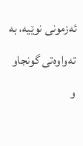ئەزمونى نوێیە، بە تەواوەتى گونجاو و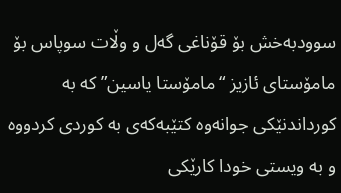سوودبەخش بۆ قۆناغی گەل و وڵات سوپاس بۆ مامۆستای ئازیز “مامۆستا یاسین” کە بە کورداندنێکى جوانەوە کتێبەکەی بە کوردى کردووە و بە ویستى خودا کارێکى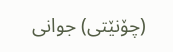(چۆنێتى) جوانى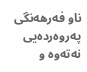ناو فەرهەنگى پەروەردەیی نەتەوە و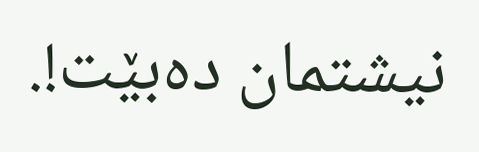نیشتمان دەبێت!.